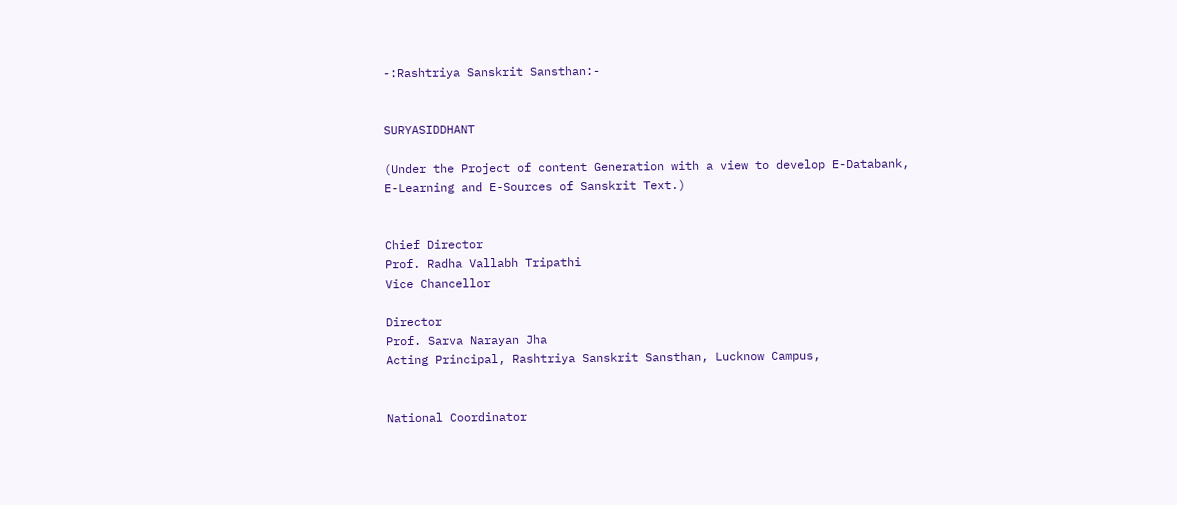-:Rashtriya Sanskrit Sansthan:-


SURYASIDDHANT

(Under the Project of content Generation with a view to develop E-Databank,
E-Learning and E-Sources of Sanskrit Text.)


Chief Director
Prof. Radha Vallabh Tripathi
Vice Chancellor

Director
Prof. Sarva Narayan Jha
Acting Principal, Rashtriya Sanskrit Sansthan, Lucknow Campus,


National Coordinator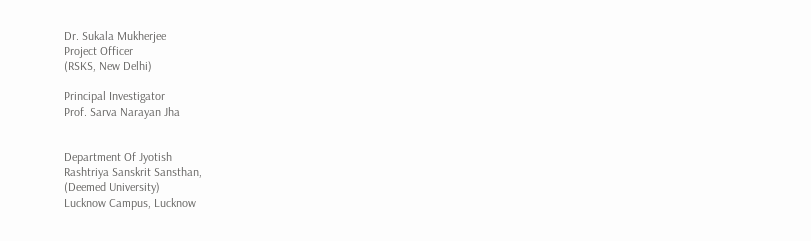Dr. Sukala Mukherjee
Project Officer
(RSKS, New Delhi)

Principal Investigator
Prof. Sarva Narayan Jha


Department Of Jyotish
Rashtriya Sanskrit Sansthan,
(Deemed University)
Lucknow Campus, Lucknow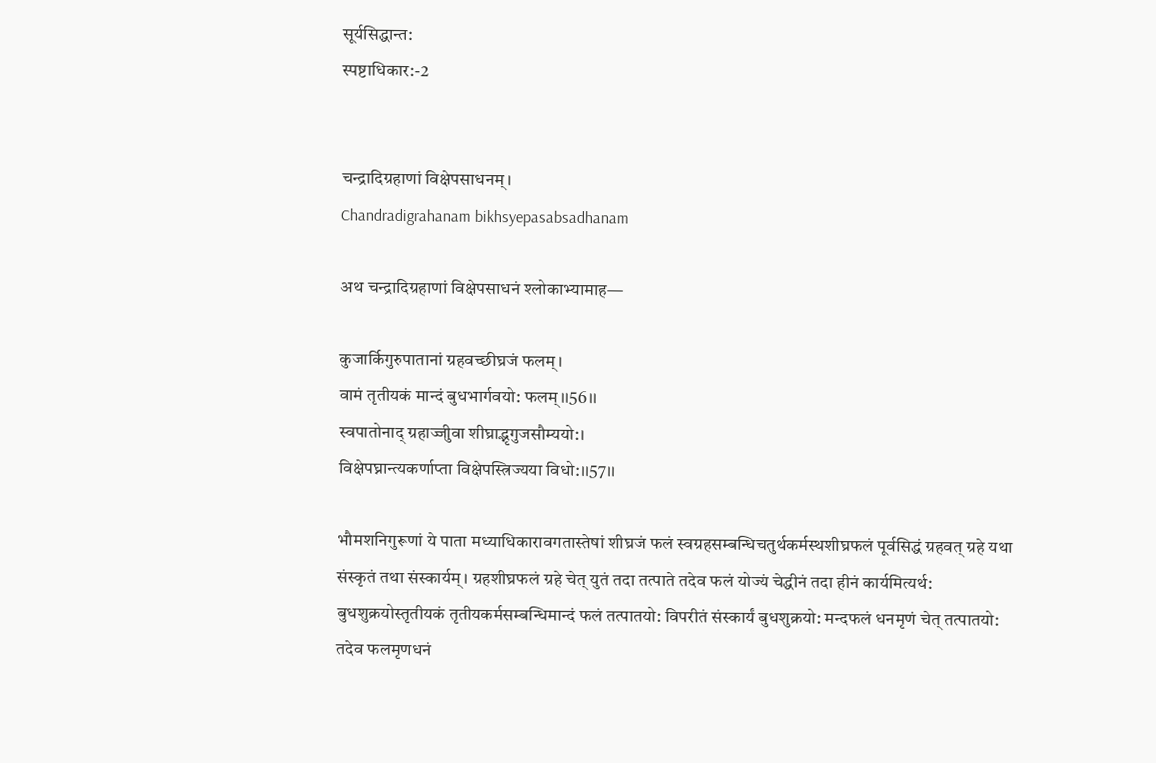सूर्यसिद्धान्त:
स्पष्टाधिकार:-2


चन्द्रादिग्रहाणां विक्षेपसाधनम्।
Chandradigrahanam bikhsyepasabsadhanam

अथ चन्द्रादिग्रहाणां विक्षेपसाधनं श्लोकाभ्यामाह—

कुजार्किगुरुपातानां ग्रहवच्छीघ्रजं फलम्।
वामं तृतीयकं मान्दं बुधभार्गवयो: फलम्।।56।।
स्वपातोनाद् ग्रहाज्जीुवा शीघ्राद्भृगुजसौम्ययो:।
विक्षेपघ्नान्त्यकर्णाप्ता विक्षेपस्त्रिज्यया विधो:।।57।।

भौमशनिगुरूणां ये पाता मध्याधिकारावगतास्तेषां शीघ्रजं फलं स्वग्रहसम्बन्धिचतुर्थकर्मस्थशीघ्रफलं पूर्वसिद्धं ग्रहवत् ग्रहे यथा संस्कृतं तथा संस्कार्यम्। ग्रहशीघ्रफलं ग्रहे चेत् युतं तदा तत्पाते तदेव फलं योज्यं चेद्धीनं तदा हीनं कार्यमित्यर्थ: बुधशुक्रयोस्तृतीयकं तृतीयकर्मसम्बन्धिमान्दं फलं तत्पातयो: विपरीतं संस्कार्यं बुधशुक्रयो: मन्दफलं धनमृणं चेत् तत्पातयो: तदेव फलमृणधनं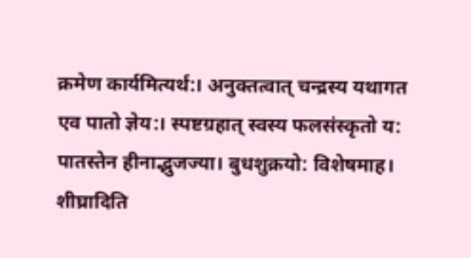क्रमेण कार्यमित्यर्थ:। अनुक्तत्वात् चन्द्रस्य यथागत एव पातो ज्ञेय:। स्पष्टग्रहात् स्वस्य फलसंस्कृतो य: पातस्तेन हीनाद्भुजज्या। बुधशुक्रयो: विशेषमाह। शीघ्रादिति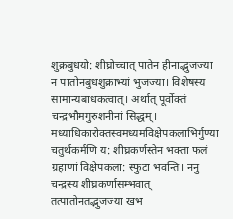शुक्रबुधयो: शीघ्रोच्चात् पातेन हीनाद्भुजज्या न पातोनबुधशुक्राभ्यां भुजज्या। विशेषस्य सामान्यबाधकत्वात्। अर्थात् पूर्वोक्तं चन्द्रभौमगुरुशनीनां सिद्धम्। मध्याधिकारोक्तस्वमध्यमविक्षेपकलाभिर्गुण्या चतुर्थकर्मणि य: शीघ्रकर्णस्तेन भक्ता फलं ग्रहाणां विक्षेपकला: स्फुटा भवन्ति। ननु चन्द्रस्य शीघ्रकर्णासम्भवात् तत्पातोनतद्भुजज्या खभ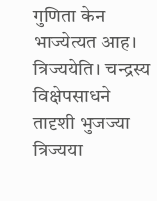गुणिता केन भाज्येत्यत आह। त्रिज्ययेति। चन्द्रस्य विक्षेपसाधने तादृशी भुजज्या त्रिज्यया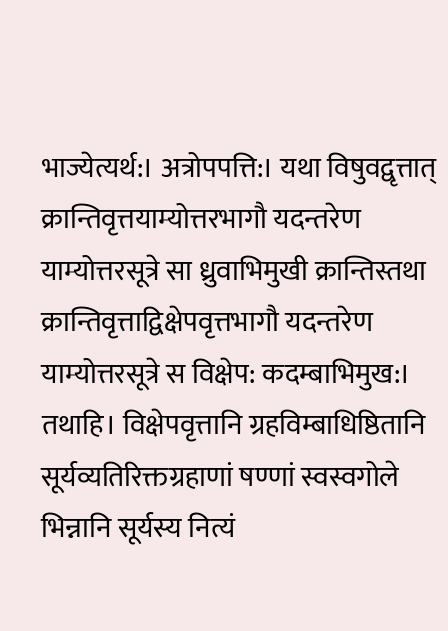भाज्येत्यर्थ:। अत्रोपपत्ति:। यथा विषुवद्वृत्तात् क्रान्तिवृत्तयाम्योत्तरभागौ यदन्तरेण याम्योत्तरसूत्रे सा ध्रुवाभिमुखी क्रान्तिस्तथा क्रान्तिवृत्ताद्विक्षेपवृत्तभागौ यदन्तरेण याम्योत्तरसूत्रे स विक्षेप: कदम्बाभिमुख:। तथाहि। विक्षेपवृत्तानि ग्रहविम्बाधिष्ठितानि सूर्यव्यतिरिक्तग्रहाणां षण्णां स्वस्वगोले भिन्नानि सूर्यस्य नित्यं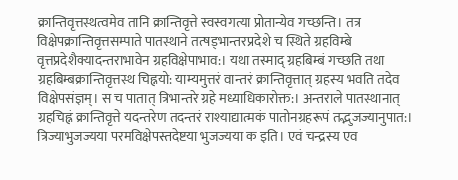क्रान्तिवृत्तस्थत्वमेव तानि क्रान्तिवृत्ते स्वस्वगत्या प्रोतान्येव गच्छन्ति। तत्र विक्षेपक्रान्तिवृत्तसम्पाते पातस्थाने तत्षड्भान्तरप्रदेशे च स्थिते ग्रहविम्बे वृत्तप्रदेशैक्यादन्तराभावेन ग्रहविक्षेपाभाव:। यथा तस्माद् ग्रहबिम्बं गच्छति तथा ग्रहबिम्बक्रान्तिवृत्तस्थ चिह्नयो: याम्यमुत्तरं वान्तरं क्रान्तिवृत्तात् ग्रहस्य भवति तदेव विक्षेपसंज्ञम्। स च पातात् त्रिभान्तरे ग्रहे मध्याधिकारोक्त:। अन्तराले पातस्थानात् ग्रहचिह्नं क्रान्तिवृत्ते यदन्तरेण तदन्तरं राश्याद्यात्मकं पातोनग्रहरूपं तद्भुजज्यानुपात:। त्रिज्याभुजज्यया परमविक्षेपस्तदेष्टया भुजज्यया क इति। एवं चन्द्रस्य एव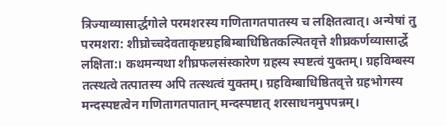त्रिज्याव्यासार्द्धगोले परमशरस्य गणितागतपातस्य च लक्षितत्वात्। अन्येषां तु परमशरा: शीघ्रोच्चदेवताकृष्टग्रहबिम्बाधिष्ठितकल्पितवृत्ते शीघ्रकर्णव्यासार्द्धे लक्षिता:। कथमन्यथा शीघ्रफलसंस्कारेण ग्रहस्य स्पष्टत्वं युक्तम्। ग्रहविम्बस्य तत्स्थत्वे तत्पातस्य अपि तत्स्थत्वं युक्तम्। ग्रहविम्बाधिष्ठितवृत्ते ग्रहभोगस्य मन्दस्पष्टत्वेन गणितागतपातान् मन्दस्पष्टात् शरसाधनमुपपन्नम्।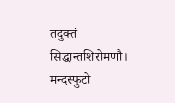तदुक्तं सिद्धान्तशिरोमणौ। मन्दस्फुटो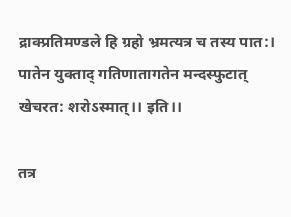द्राक्प्रतिमण्डले हि ग्रहो भ्रमत्यत्र च तस्य पात:। पातेन युक्ताद् गतिणातागतेन मन्दस्फुटात् खेचरत: शरोऽस्मात्।। इति।।

तत्र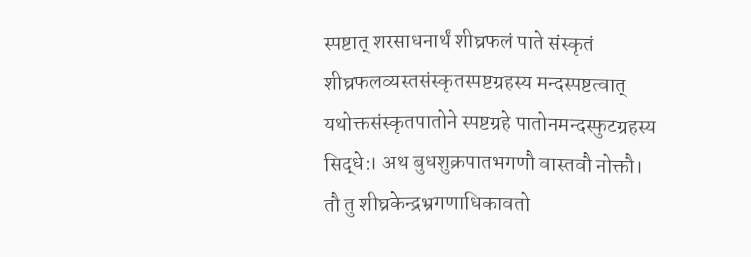स्पष्टात् शरसाधनार्थं शीघ्रफलं पाते संस्कृतं शीघ्रफलव्यस्तसंस्कृतस्पष्टग्रहस्य मन्दस्पष्टत्वात् यथोक्तसंस्कृतपातोने स्पष्टग्रहे पातोनमन्दस्फुटग्रहस्य सिद्धे:। अथ बुधशुक्रपातभगणौ वास्तवौ नोक्तौ। तौ तु शीघ्रकेन्द्रभ्रगणाधिकावतो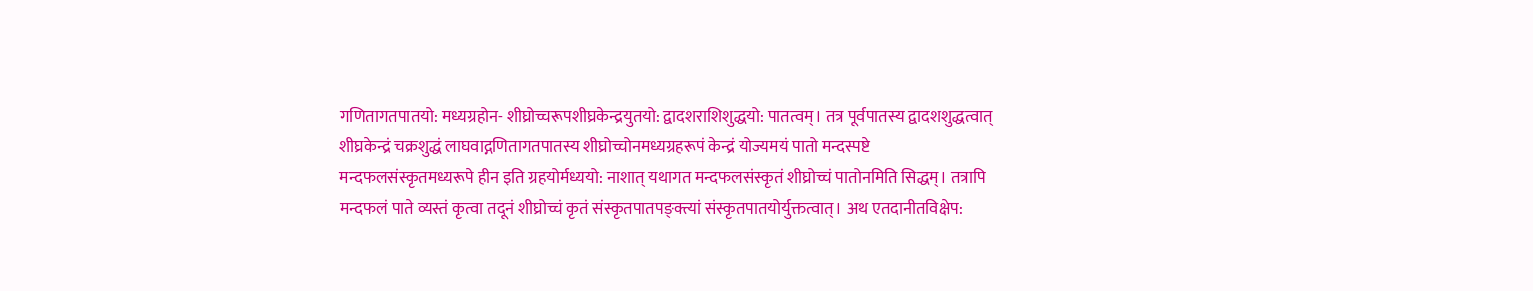गणितागतपातयो: मध्यग्रहोन- शीघ्रोच्चरूपशीघ्रकेन्द्रयुतयो: द्वादशराशिशुद्धयो: पातत्वम्। तत्र पूर्वपातस्य द्वादशशुद्धत्वात् शीघ्रकेन्द्रं चक्रशुद्धं लाघवाद्गणितागतपातस्य शीघ्रोच्चोनमध्यग्रहरूपं केन्द्रं योज्यमयं पातो मन्दस्पष्टे मन्दफलसंस्कृतमध्यरूपे हीन इति ग्रहयोर्मध्ययो: नाशात् यथागत मन्दफलसंस्कृतं शीघ्रोच्चं पातोनमिति सिद्धम्। तत्रापि मन्दफलं पाते व्यस्तं कृत्वा तदूनं शीघ्रोच्चं कृतं संस्कृतपातपङ्क्त्यां संस्कृतपातयोर्युक्तत्वात्। अथ एतदानीतविक्षेप: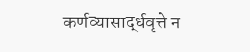कर्णव्यासार्द्धवृत्ते न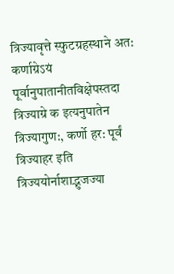त्रिज्यावृत्ते स्फुटग्रहस्थाने अत: कर्णाग्रेऽयं पूर्वानुपातानीतविक्षेपस्तदा त्रिज्याग्रे क इत्यनुपातेन त्रिज्यागुण:, कर्णो हर: पूर्वं त्रिज्याहर इति त्रिज्ययोर्नाशाद्भुजज्या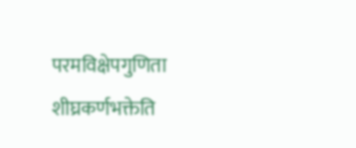परमविक्षेपगुणिता शीघ्रकर्णभक्तेति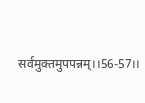सर्वमुक्तमुपपन्नम्।।56-57।।